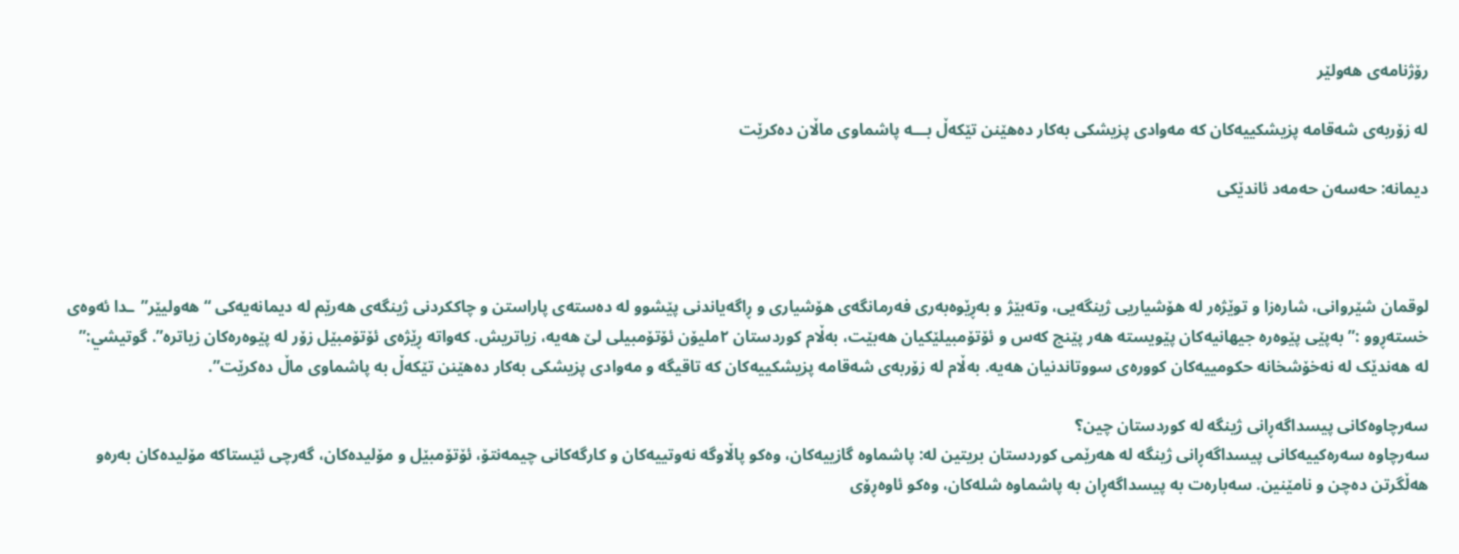رۆژنامەی ھەولێر

لە زۆربەی شەقامە پزیشکییەکان کە مەوادی پزیشکی بەکار دەهێنن تێکەڵ بـــە پاشماوی ماڵان دەکرێت

دیمانە: حەسەن حەمەد ئاندێکی



لوقمان شێروانی، شارەزا و توێژەر لە هۆشیاریی ژینگەیی، وتەبێژ و بەڕێوەبەری فەرمانگەی هۆشیاری و ڕاگەیاندنی پێشوو لە دەستەی پاراستن و چاککردنی ژینگەی هەرێم لە ديمانەيەكی “هەوليێر”ـدا ئەوەی خستەڕوو :” بەپێی پێوەرە جیهانیەکان پێویستە هەر پێنج کەس و ئۆتۆمبیلێکیان هەبێت، بەڵام کوردستان ٢ملیۆن ئۆتۆمبیلی لێ هەیە، زیاتریش. کەواتە ڕێژەی ئۆتۆمبێل زۆر لە پێوەرەکان زیاترە”. گوتيشي:” لە هەندێک لە نەخۆشخانە حکومییەکان کوورەی سووتاندنیان هەیە. بەڵام لە زۆربەی شەقامە پزیشکییەکان کە تاقیگە و مەوادی پزیشکی بەکار دەهێنن تێکەڵ بە پاشماوی ماڵ دەکرێت”.

سەرچاوەکانی پیسداگەڕانی ژینگە لە کوردستان چین؟
سەرچاوە سەرەکییەکانی پیسداگەڕانی ژینگە لە هەرێمی کوردستان بریتین لە: پاشماوە گازییەکان، وەکو پاڵاوگە نەوتییەکان و کارگەکانی چیمەنتۆ، ئۆتۆمبێل و مۆلیدەکان، گەرچی ئێستاکە مۆلیدەکان بەرەو هەڵگرتن دەچن و نامێنین. سەبارەت بە پیسداگەڕان بە پاشماوە شلەکان، وەکو ئاوەڕۆی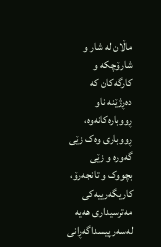ماڵان لە شار و شارۆچکە و کارگەکان کە دەڕژێنە ناو ڕووبارەکانەوە، ڕووباری وەک زێی گەورە و زێی بچووک و تانجەرۆ، کاریگەرییەکی مەترسیداری هەیە لەسەر پیسداگەڕانی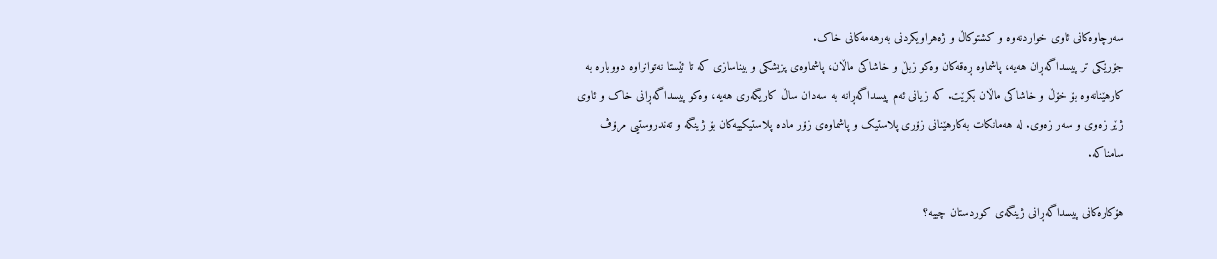سەرچاوەکانی ئاوی خواردنەوە و کشتوکاڵ و ژەهراویکردنی بەرهەمەکانی خاک.
جۆرێکی تر پیسداگەڕان هەیە، پاشماوە ڕەقەکان وەکو زبڵ و خاشاکی ماڵان، پاشماوەی پزیشکی و بیناسازی کە تا ئێستا نەتوانراوە دووبارە بە کارهێنانەوە بۆ خۆڵ و خاشاکی ماڵان بکرێت. کە زیانی ئەم پیسداگەڕانە بە سەدان ساڵ کاریگەری هەیە، وەکو پیسداگەڕانی خاک و ئاوی ژێر زەوی و سەر زەوی. لە هەمانکات بەکارهێنانی زۆری پلاستیک و پاشماوەی زۆر مادە پلاستیکییەکان بۆ ژینگە و تەندروستیی مرۆڤ سامناکە.

هۆکارەکانی پیسداگەڕانی ژینگەی کوردستان چییە؟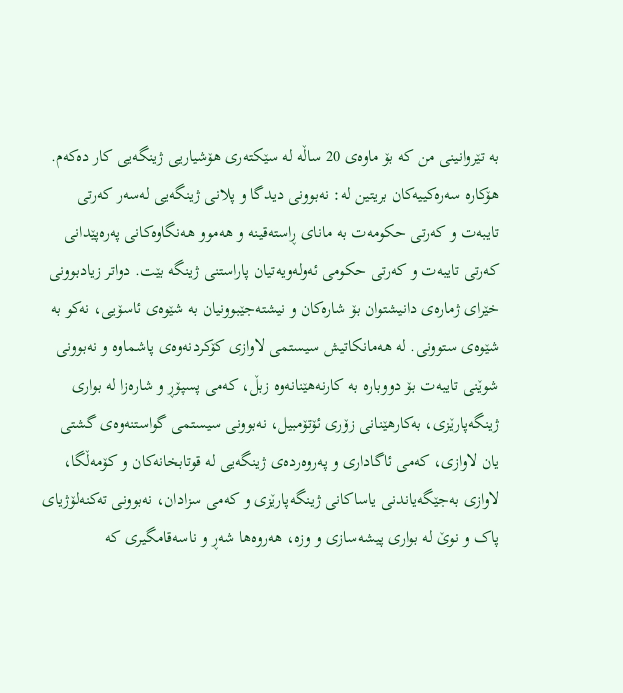بە تێروانینی من کە بۆ ماوەی 20 ساڵە لە سێکتەری هۆشیاریی ژینگەیی کار دەکەم. هۆکارە سەرەکییەکان بریتین لە: نەبوونی دیدگا و پلانی ژینگەیی لەسەر کەرتی تایبەت و کەرتی حکومەت بە مانای ڕاستەقینە و هەموو هەنگاوەکانی پەرەپێدانی کەرتی تایبەت و کەرتی حکومی ئەولەویەتیان پاراستنی ژینگە بێت. دواتر زیادبوونی خێرای ژمارەی دانیشتوان بۆ شارەکان و نیشتەجێبوونیان بە شێوەی ئاسۆیی، نەکو بە شێوەی ستوونی. لە هەمانکاتیش سیستمی لاوازی کۆکردنەوەی پاشماوە و نەبوونی شوێنی تایبەت بۆ دووبارە بە کارنەهێنانەوە زبڵ، کەمی پسپۆڕ و شارەزا لە بواری ژینگەپارێزی، بەکارهێنانی زۆری ئۆتۆمبیل، نەبوونی سیستمی گواستنەوەی گشتی یان لاوازی، کەمی ئاگاداری و پەروەردەی ژینگەیی لە قوتابخانەکان و کۆمەڵگا، لاوازی بەجێگەیاندنی یاساکانی ژینگەپارێزی و کەمی سزادان، نەبوونی تەکنەلۆژیای پاک و نوێ لە بواری پیشەسازی و وزە، هەروەها شەڕ و ناسەقامگیری کە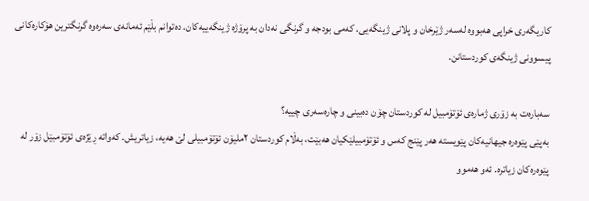کاریگەری خراپی هەبووە لەسەر ژێرخان و پلانی ژینگەیی. کەمی بودجە و گرنگی نەدان بە پرۆژە ژینگەییەکان. دەتوانم بڵێم ئەمانەی سەرەوە گرنگترین هۆکارەکانی پیسوونی ژینگەی کوردستانن.

سەبارەت بە زۆری ژمارەی ئۆتۆمبیل لە کوردستان چۆن دەبینی و چارەسەری چییە؟
بەپێی پێوەرە جیهانیەکان پێویستە هەر پێنج کەس و ئۆتۆمبیلێکیان هەبێت، بەڵام کوردستان ٢ملیۆن ئۆتۆمبیلی لێ هەیە، زیاتریش. کەواتە ڕێژەی ئۆتۆمبێل زۆر لە پێوەرەکان زیاترە. ئەو هەموو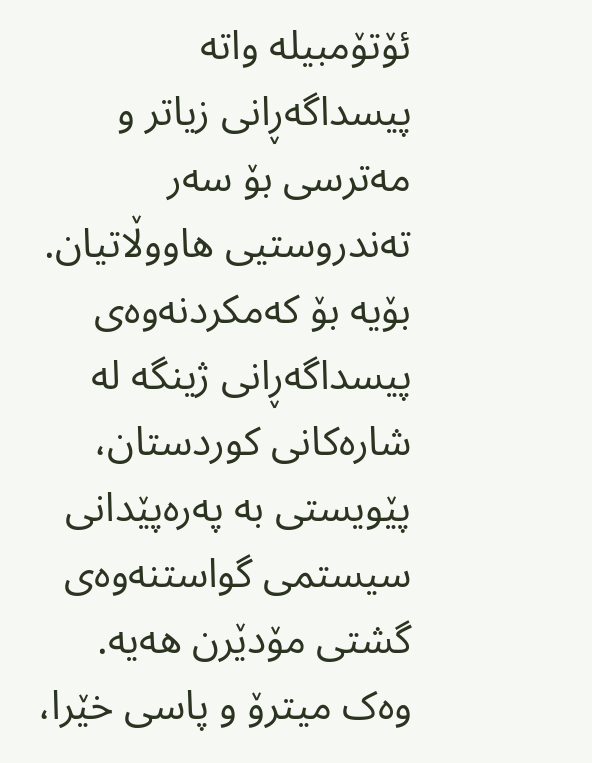ئۆتۆمبیلە واتە پیسداگەڕانی زیاتر و مەترسی بۆ سەر تەندروستیی هاووڵاتیان. بۆیە بۆ کەمکردنەوەی پیسداگەڕانی ژینگە لە شارەکانی کوردستان، پێویستی بە پەرەپێدانی سیستمی گواستنەوەی گشتی مۆدێرن هەیە. وەک میترۆ و پاسی خێرا،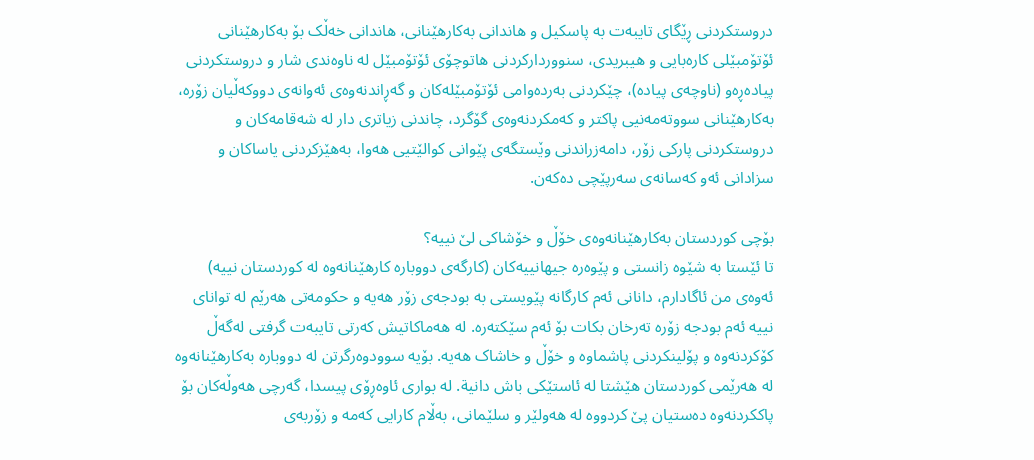دروستکردنی ڕێگای تایبەت بە پاسکیل و هاندانی بەکارهێنانی، هاندانی خەڵک بۆ بەکارهێنانی ئۆتۆمبێلی کارەبایی و هیبریدی، سنووردارکردنی هاتوچۆی ئۆتۆمبێل لە ناوەندی شار و دروستکردنی پیادەڕەو (ناوچەی پیادە)، چێکردنی بەردەوامی ئۆتۆمبێلەکان و گەڕاندنەوەی ئەوانەی دووکەڵیان زۆرە، بەکارهێنانی سووتەمەنیی پاکتر و کەمکردنەوەی گۆگرد، چاندنی زیاتری دار لە شەقامەکان و دروستکردنی پارکی زۆر، دامەزراندنی وێستگەی پێوانی کوالێتیی هەوا، بەهێزکردنی یاساکان و سزادانی ئەو کەسانەی سەرپێچی دەکەن.

بۆچی کوردستان بەکارهێنانەوەی خۆڵ و خۆشاکی لێ نییە؟
تا ئێستا بە شێوە زانستی و پێوەرە جیهانییەکان (کارگەی دووبارە کارهێنانەوە لە کوردستان نییە) ئەوەی من ئاگادارم، دانانی ئەم کارگانە پێویستی بە بودجەی زۆر هەیە و حکومەتی هەرێم لە توانای نییە ئەم بودجە زۆرە تەرخان بکات بۆ ئەم سێکتەرە. لە هەماکاتیش کەرتی تایبەت گرفتی لەگەڵ کۆکردنەوە و پۆلینکردنی پاشماوە و خۆڵ و خاشاک هەیە. بۆیە سوودوەرگرتن لە دووبارە بەکارهێنانەوە لە هەرێمی کوردستان هێشتا لە ئاستێکی باش دانية. لە بواری ئاوەڕۆی پیسدا، گەرچی هەوڵەکان بۆ پاککردنەوە دەستیان پێ کردووە لە هەولێر و سلێمانی، بەڵام کارایی کەمە و زۆربەی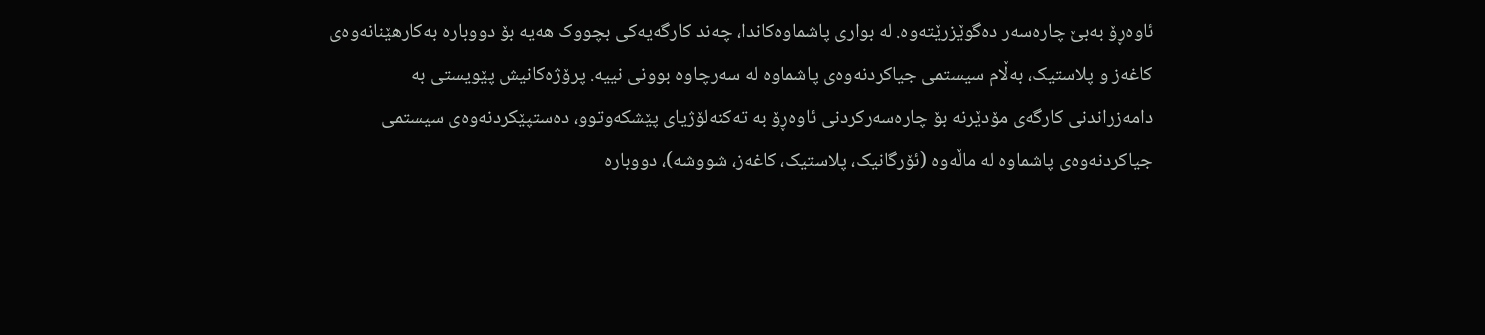ئاوەڕۆ بەبێ چارەسەر دەگوێزرێتەوە. لە بواری پاشماوەکاندا، چەند کارگەیەکی بچووک هەیە بۆ دووبارە بەکارهێنانەوەی کاغەز و پلاستیک، بەڵام سیستمی جیاکردنەوەی پاشماوە لە سەرچاوە بوونی نییە. پرۆژەکانیش پێویستی بە دامەزراندنی کارگەی مۆدێرنە بۆ چارەسەرکردنی ئاوەڕۆ بە تەکنەلۆژیای پێشکەوتوو، دەستپێکردنەوەی سیستمی جیاکردنەوەی پاشماوە لە ماڵەوە (ئۆرگانیک، پلاستیک، کاغەز، شووشە)، دووبارە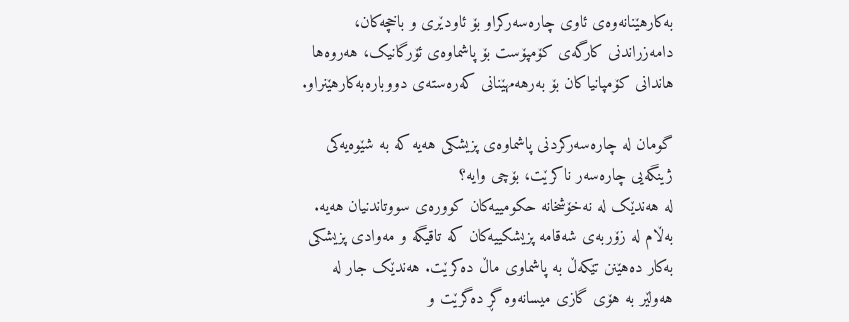بەکارهێنانەوەی ئاوی چارەسەرکراو بۆ ئاودێری و باخچەکان، دامەزراندنی کارگەی کۆمپۆست بۆ پاشماوەی ئۆرگانیک، هەروەها هاندانی کۆمپانیاکان بۆ بەرهەمهێنانی کەرەستەی دووبارەبەکارهێنراو.

گومان لە چارەسەرکردنی پاشماوەی پزیشکی هەیە کە بە شێوەیەکی ژینگەیی چارەسەر ناکرێت، بۆچی وایە؟
لە هەندێک لە نەخۆشخانە حکومییەکان کوورەی سووتاندنیان هەیە. بەڵام لە زۆربەی شەقامە پزیشکییەکان کە تاقیگە و مەوادی پزیشکی بەکار دەهێنن تێکەڵ بە پاشماوی ماڵ دەکرێت. هەندێک جار لە هەولێر بە هۆی گازی میسانەوە گڕ دەگرێت و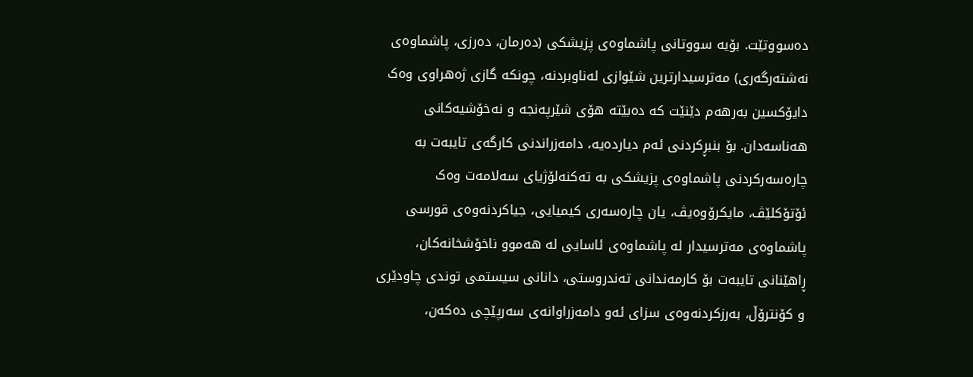دەسووتێت. بۆیە سووتانی پاشماوەی پزیشکی (دەرمان، دەرزی، پاشماوەی نەشتەرگەری) مەترسیدارترین شێوازی لەناوبردنە، چونکە گازی ژەهراوی وەک دایۆکسین بەرهەم دێنێت کە دەبێتە هۆی شێرپەنجە و نەخۆشیەکانی هەناسەدان. بۆ بنبڕکردنی ئەم دیاردەیە، دامەزراندنی کارگەی تایبەت بە چارەسەرکردنی پاشماوەی پزیشکی بە تەکنەلۆژیای سەلامەت وەک ئۆتۆکلێڤ، مایکرۆوەیڤ، یان چارەسەری کیمیایی، جیاکردنەوەی قورسی پاشماوەی مەترسیدار لە پاشماوەی ئاسایی لە هەموو ناخۆشخانەکان، ڕاهێنانی تایبەت بۆ کارمەندانی تەندروستی، دانانی سیستمی توندی چاودێری و کۆنترۆڵ، بەرزکردنەوەی سزای ئەو دامەزراوانەی سەرپێچی دەکەن،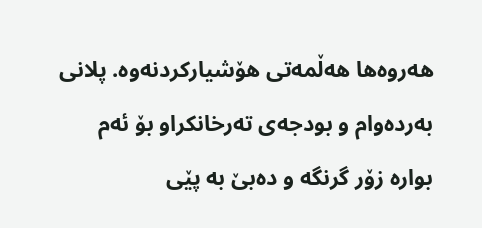هەروەها هەڵمەتی هۆشیارکردنەوە. پلانی بەردەوام و بودجەی تەرخانکراو بۆ ئەم بوارە زۆر گرنگە و دەبێ بە پێی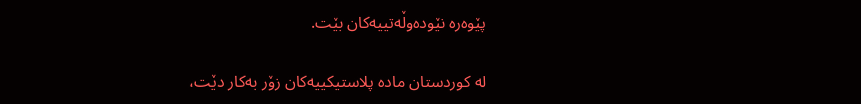پێوەرە نێودەوڵەتییەکان بێت.

لە کوردستان مادە پلاستیکییەکان زۆر بەکار دێت،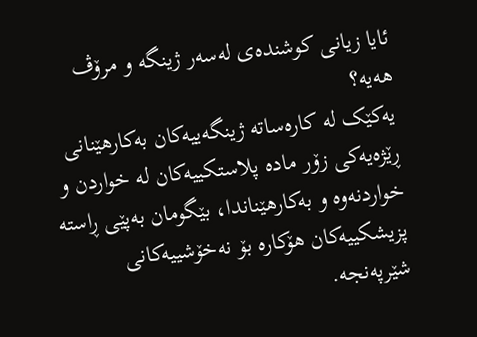ئایا زیانی کوشندەی لەسەر ژینگە و مرۆڤ هەیە؟
یەکێک لە کارەساتە ژینگەییەکان بەکارهێنانی ڕێژەیەکی زۆر مادە پلاستکییەکان لە خواردن و خواردنەوە و بەکارهێناندا، بێگومان بەپێی ڕاستە پزیشکییەکان هۆکارە بۆ نەخۆشییەکانی شێرپەنجە.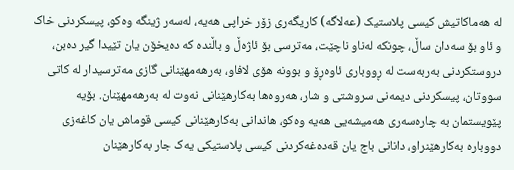لە هەماکاتیش کیسی پلاستیک (عەلاگە) کاریگەری زۆر خراپی هەیە، لەسەر ژینگە وەکو، پیسکردنی خاک و ئاو بۆ سەدان ساڵ، چونکە لەناو ناچێت، مەترسی بۆ ئاژەڵ و باڵندە کە دەیخۆن یان تێیدا گیر دەبن، دروستکردنی بەربەست لە ڕووباری ئاوەڕۆ و بوونە هۆی لافاو، بەرهەمهێنانی گازی مەترسیدار لە کاتی سووتان، پیسکردنی دیمەنی سروشتی و شار، هەروەها بەکارهێنانی نەوت لە بەرهەمهێنان. بۆیە پێویستمان بە چارەسەری هەمیشەیی هەیە وەکو، هاندانی بەکارهێنانی کیسی قوماش یان کاغەزی دووبارە بەکارهێنراو، دانانی باج یان قەدەغەکردنی کیسی پلاستیکی یەک جار بەکارهێنان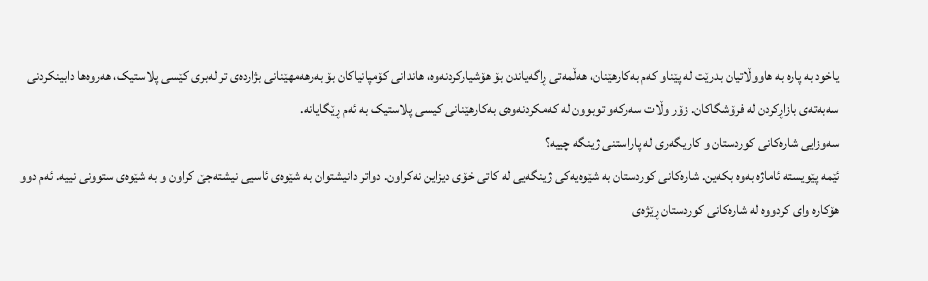یاخود بە پارە بە هاووڵاتیان بدرێت لە پێناو کەم بەکارهێنان، هەڵمەتی ڕاگەیاندن بۆ هۆشیارکردنەوە، هاندانی کۆمپانیاکان بۆ بەرهەمهێنانی بژاردەی تر لەبری کێسی پلاستیک، هەروەها دابینکردنی سەبەتەی بازاڕکردن لە فرۆشگاکان. زۆر وڵات سەرکەو توبوون لە کەمکردنەوەی بەکارهێنانی کیسی پلاستیک بە ئەم ڕێگایانە.
سەوزایی شارەکانی کوردستان و کاریگەری لە پاراستنی ژینگە چییە؟
ئێمە پێویستە ئاماژە بەوە بکەین. شارەکانی کوردستان بە شێوەیەکی ژینگەیی لە کاتی خۆی دیزاین نەکراون. دواتر دانیشتوان بە شێوەی ئاسیی نیشتەجێ کراون و بە شێوەی ستوونی نییە. ئەم دوو هۆکارە وای کردووە لە شارەکانی کوردستان ڕێژەی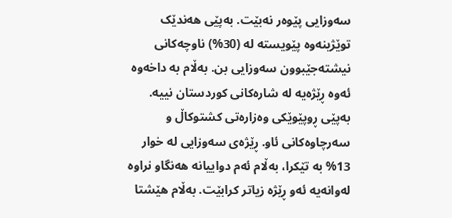سەوزایی پێوەر نەبێت. بەپێی هەندێک توێژینەوە پێویستە لە (30%) ناوچەکانی نیشتەجێبوون سەوزایی بن. بەڵام بە داخەوە ئەوە ڕێژەیە لە شارەکانی کوردستان نییە. بەپێی ڕوپێوێکی وەزارەتی کشتوکاڵ و سەرچاوەکانی ئاو. ڕێژەی سەوزایی لە خوار 13% بە تێکرا، بەڵام ئەم دواییانە هەنگاو نراوە لەوانەیە ئەو ڕێژە زیاتر کرابێت. بەڵام هێشتا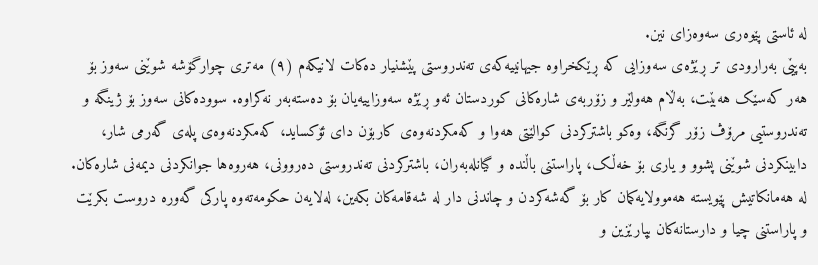لە ئاستی پێوەری سەوەزای نین.
بەپێی بەرارودی تر ڕێژەی سەوزایی کە ڕێکخراوە جیهانییەکەی تەندروستی پێشنیار دەکات لانیکەم (٩) مەتری چوارگۆشە شوێنی سەوز بۆ هەر کەسێک هەبێت، بەڵام هەولێر و زۆربەی شارەکانی کوردستان ئەو ڕێژە سەوزاییەیان بۆ دەستەبەر نەکراوە. سوودەکانی سەوز بۆ ژینگە و تەندروستیی مرۆڤ زۆر گرنگە، وەکو باشترکردنی کوالێتی هەوا و کەمکردنەوەی کاربۆن دای ئۆکساید، کەمکردنەوەی پلەی گەرمی شار، دابینکردنی شوێنی پشوو و یاری بۆ خەڵک، پاراستنی باڵندە و گیانلەبەران، باشترکردنی تەندروستی دەروونی، هەروەها جوانکردنی دیمەنی شارەکان. لە هەمانکاتیش پێویستە هەموولایەکمان کار بۆ گەشەکردن و چاندنی دار لە شەقامەکان بکەین، لەلایەن حکومەتەوە پارکی گەورە دروست بکرێت و پاراستنی چیا و دارستانەکان بپارێزین و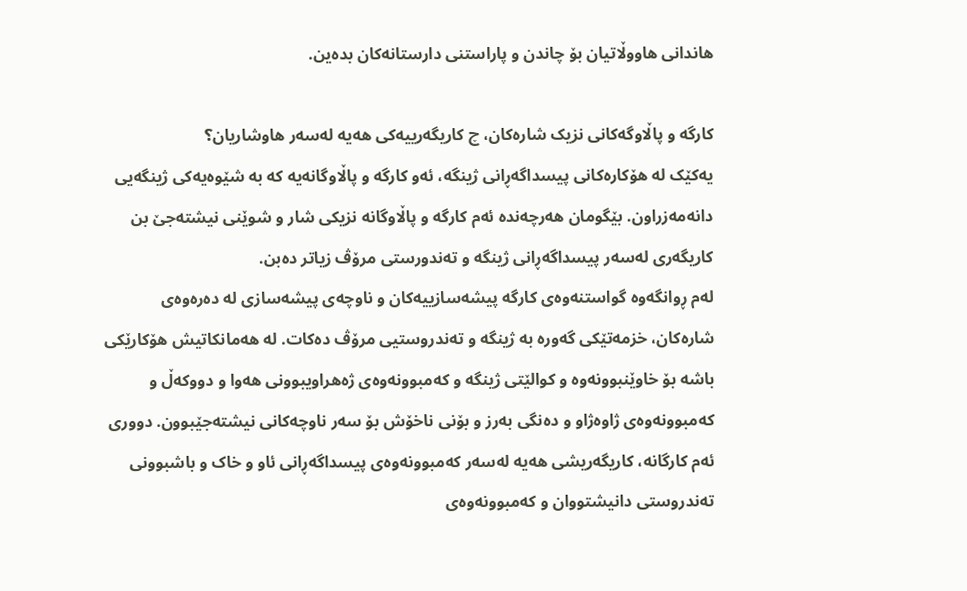هاندانی هاووڵاتیان بۆ چاندن و پاراستنی دارستانەکان بدەین.

کارگە و پاڵاوگەکانی نزیک شارەکان، چ کاریگەرییەکی هەیە لەسەر هاوشاریان؟
یەکێک لە هۆکارەکانی پیسداگەڕانی ژینگە، ئەو کارگە و پاڵاوگانەیە کە بە شێوەیەکی ژینگەیی دانەمەزراون. بێگومان هەرچەندە ئەم کارگە و پاڵاوگانە نزیکی شار و شوێنی نیشتەجێ بن کاریگەری لەسەر پیسداگەڕانی ژینگە و تەندورستی مرۆڤ زیاتر دەبن.
لەم ڕوانگەوە گواستنەوەی کارگە پیشەسازییەکان و ناوچەی پیشەسازی لە دەرەوەی شارەکان، خزمەتێکی گەورە بە ژینگە و تەندروستیی مرۆڤ دەکات. لە هەمانکاتیش هۆکارێکی باشە بۆ خاوێنبوونەوە و کوالێتی ژینگە و کەمبوونەوەی ژەهراویبوونی هەوا و دووکەڵ و کەمبوونەوەی ژاوەژاو و دەنگی بەرز و بۆنی ناخۆش بۆ سەر ناوچەکانی نیشتەجێبوون. دووری ئەم کارگانە، کاریگەریشی هەیە لەسەر کەمبوونەوەی پیسداگەڕانی ئاو و خاک و باشبوونی تەندروستی دانیشتووان و کەمبوونەوەی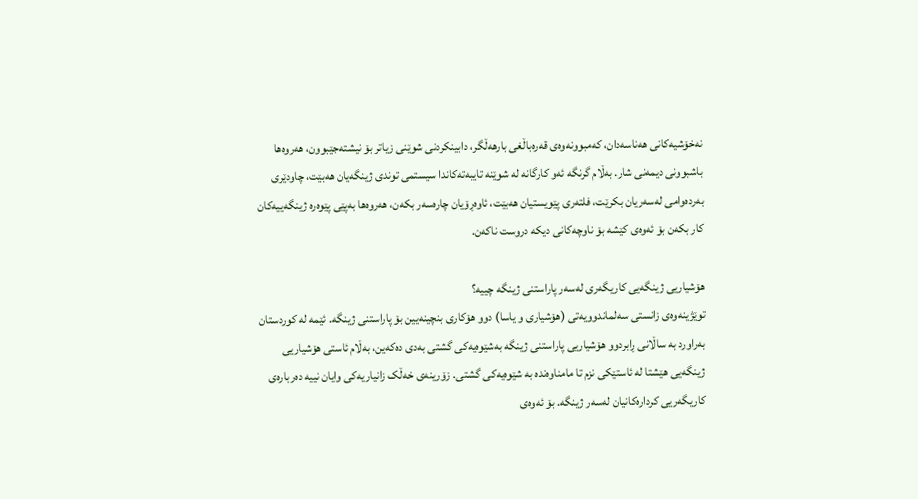نەخۆشیەکانی هەناسەدان، کەمبوونەوەی قەرەباڵغی بارهەڵگر، دابینکردنی شوێنی زیاتر بۆ نیشتەجێبوون، هەروەها باشبوونی دیمەنی شار. بەڵام گرنگە ئەو کارگانە لە شوێنە تایبەتەکاندا سیستمی توندی ژینگەیان هەبێت، چاودێری بەردەوامی لەسەریان بکرێت، فلتەری پێویستیان هەبێت، ئاوەڕۆیان چارەسەر بکەن، هەروەها بەپێی پێوەرە ژینگەییەکان کار بکەن بۆ ئەوەی کێشە بۆ ناوچەکانی دیکە دروست ناکەن.

هۆشیاریی ژینگەیی کاریگەری لەسەر پاراستنی ژینگە چییە؟
توێژینەوەی زانستی سەلماندوویەتی (هۆشیاری و یاسا) دوو هۆکاری بنچینەیین بۆ پاراستنی ژینگە. ئێمە لە کوردستان بەراورد بە ساڵانی ڕابردوو هۆشیاریی پاراستنی ژینگە بەشێوەیەکی گشتی بەدی دەکەین، بەڵام ئاستی هۆشیاریی ژینگەیی هێشتا لە ئاستێکی نزم تا مامناوەندە بە شێوەیەکی گشتی. زۆرینەی خەڵک زانیاریەکی وایان نییە دەربارەی کاریگەریی کردارەکانیان لەسەر ژینگە. بۆ ئەوەی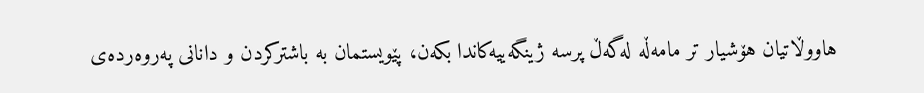هاووڵاتیان هۆشیار تر مامەڵە لەگەڵ پرسە ژینگەییەکاندا بکەن، پێویستمان بە باشترکردن و دانانی پەروەردەی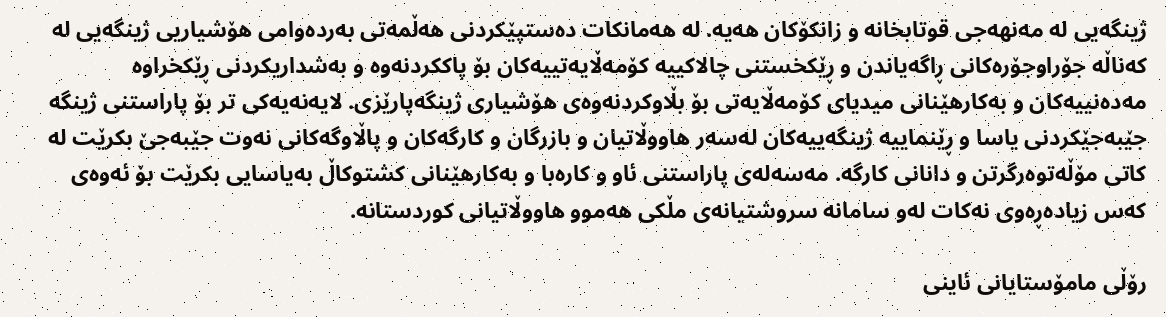ژینگەیی لە مەنهەجی قوتابخانە و زانکۆکان هەیە. لە هەمانکات دەستپێکردنی هەڵمەتی بەردەوامی هۆشیاریی ژینگەیی لە کەناڵە جۆراوجۆرەکانی ڕاگەیاندن و ڕێکخستنی چالاکییە کۆمەڵایەتییەکان بۆ پاککردنەوە و بەشداریکردنی ڕێکخراوە مەدەنییەکان و بەکارهێنانی میدیای کۆمەڵایەتی بۆ بڵاوکردنەوەی هۆشیاری ژینگەپارێزی. لایەنەیەکی تر بۆ پاراستنی ژینگە جێبەجێکردنی یاسا و ڕێنماییە ژینگەییەکان لەسەر هاووڵاتیان و بازرگان و کارگەکان و پاڵاوگەکانی نەوت جێبەجێ بکرێت لە کاتی مۆڵەتوەرگرتن و دانانی کارگە. مەسەلەی پاراستنی ئاو و کارەبا و بەکارهێنانی کشتوکاڵ بەیاسایی بکرێت بۆ ئەوەی کەس زیادەڕەوی نەکات لەو سامانە سروشتیانەی مڵکی هەموو هاووڵاتیانی کوردستانە.

رۆڵی مامۆستایانی ئاینی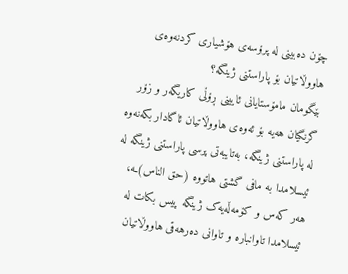چۆن دەبینی لە پرۆسەی هۆشیاری کردنەوەی هاووڵاتیان بۆ پاراستنی ژینگە؟
بێگومان مامۆستایانی ئایینی ڕۆڵی کاریگەر و زۆر گرنگیان هەیە بۆ ئەوەی هاووڵاتیان ئاگادار بکەنەوە لە پاراستنی ژینگە، بەتایبەتی پرسی پاراستنی ژینگە لە ئیسلامدا بە مافی گشتی هاتووە (حق الناس)ـە، هەر کەس و کۆمەڵەیەک ژینگە پیس بکات لە ئیسلامدا تاوانبارە و تاوانی دەرهەقی هاووڵاتیان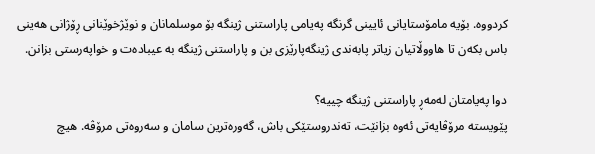کردووە. بۆیە مامۆستایانی ئایینی گرنگە پەیامی پاراستنی ژینگە بۆ موسلمانان و نوێژخوێنانی ڕۆژانی هەینی باس بکەن تا هاووڵاتیان زیاتر پابەندی ژینگەپارێزی بن و پاراستنی ژینگە بە عیبادەت و خواپەرستی بزانن.

دوا پەیامتان لەمەڕ پاراستنی ژینگە چییە؟
پێویستە مرۆڤایەتی ئەوە بزانێت، تەندروستێکی باش، گەورەترین سامان و سەروەتی مرۆڤە. هیچ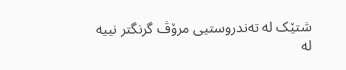شتێک لە تەندروستیی مرۆڤ گرنگتر نییە لە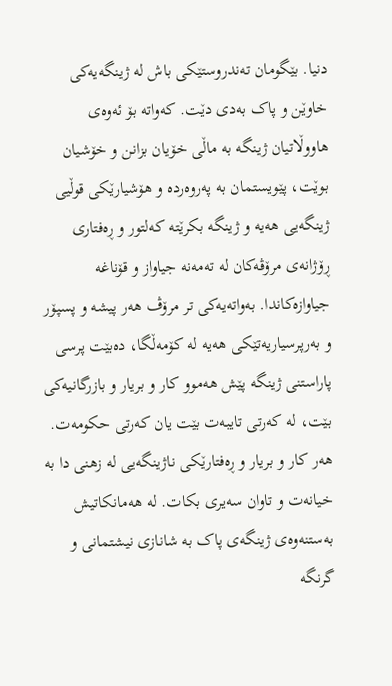دنیا. بێگومان تەندروستێکی باش لە ژینگەیەکی خاوێن و پاک بەدی دێت. کەواتە بۆ ئەوەی هاووڵاتیان ژینگە بە ماڵی خۆیان بزانن و خۆشیان بوێت، پێویستمان بە پەروەردە و هۆشیارێکی قوڵیی ژینگەیی هەیە و ژینگە بکرێتە کەلتور و ڕەفتاری ڕۆژانەی مرۆڤەکان لە تەمەنە جیاواز و قۆناغە جیاوازەکاندا. بەواتەیەکی تر مرۆڤ هەر پیشە و پسپۆر و بەرپرسیاریەتێکی هەیە لە کۆمەڵگا، دەبێت پرسی پاراستنی ژینگە پێش هەموو کار و بریار و بازرگانیەکی بێت، لە کەرتی تایبەت بێت یان کەرتی حکومەت. هەر کار و بریار و ڕەفتارێکی ناژینگەیی لە زهنی دا بە خیانەت و تاوان سەیری بکات. لە هەمانکاتیش بەستنەوەی ژینگەی پاک بە شانازی نیشتمانی و گرنگە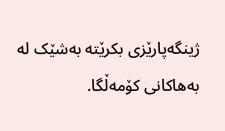ژینگەپارێزی بکرێتە بەشێک لە بەهاکانی کۆمەڵگا.